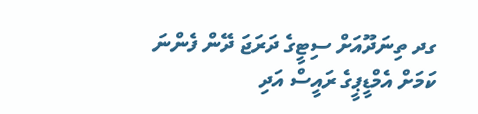ގދ ތިނަދޫއަށް ސިޓީގެ ދަރަޖަ ދޭން ފެންނަ ކަމަށް އެމްޑީޕީގެ ރައީސް އަދި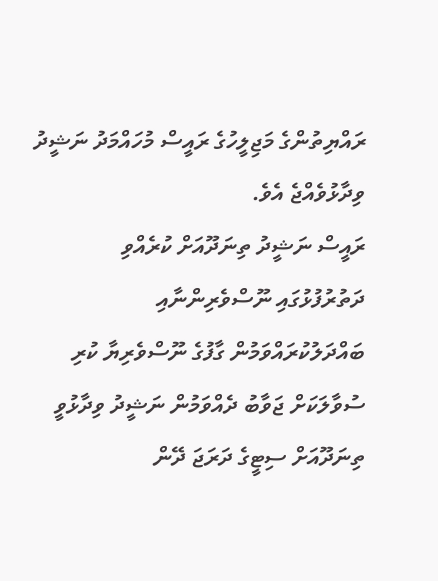ރައްޔިތުންގެ މަޖިލީހުގެ ރައީސް މުހައްމަދު ނަޝީދު ވިދާޅުވެއްޖެ އެވެ.
ރައީސް ނަޝީދު ތިނަދޫއަށް ކުރެއްވި ދަތުރުފުޅުގައި ނޫސްވެރިންނާއި ބައްދަލުކުރައްވަމުން ގާފުގެ ނޫސްވެރިޔާ ކުރި ސުވާލަކަށް ޖަވާބު ދެއްވަމުން ނަޝީދު ވިދާޅުވީ ތިނަދޫއަށް ސިޓީގެ ދަރަޖަ ދޭން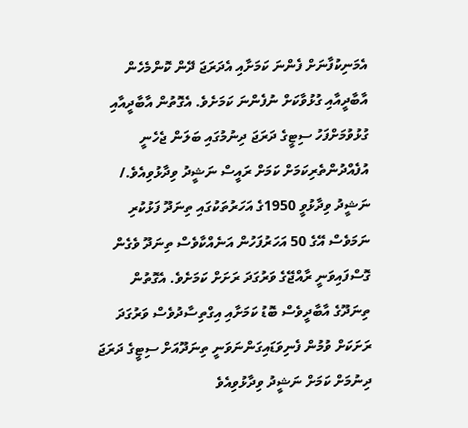އެމަނިކުފާނަށް ފެންނަ ކަމަށާއި އެދަރަޖަ ދޭން ކޮންމެހެން އާބާދީއާއި ގުޅުވާކަށް ނުފެންނަ ކަމަށެވެ. އެގޮތުން އާބާދީއާއި ގުޅުވުމަށްފަހު ސިޓީގެ ދަރަޖަ ދިނުމުގައި ބަލަން ޖެހެނީ އުފެއްދުންތެރިކަމަށް ކަމަށް ރައީސް ނަޝީދު ވިދާޅުވިއެވެ./
ނަޝީދު ވިދާޅުވީ 1950ގެ އަހަރުތަކުގައި ތިނަދޫ ފަޅުކުރި ނަމަވެސް އޭގެ 50 އަހަރުފަހުން އަނެއްކާވެސް ތިނަދޫ ވެގެން ގޮސްފައިވަނީ ރާއްޖޭގެ ވަރުގަދަ ރަށަށް ކަމަށެވެ. އެގޮތުން ތިނަދޫގެ އާބާދީވެސް ބޮޑު ކަމަށާއި އިގްތިސާދުވެސް ވަރުގަދަ ރަށަކަށް ވުމުން ފެނިވަޑައިގަންނަވަނީ ތިނަދޫއަށް ސިޓީގެ ދަރަޖަ ދިނުމަށް ކަމަށް ނަޝީދު ވިދާޅުވިއެވެ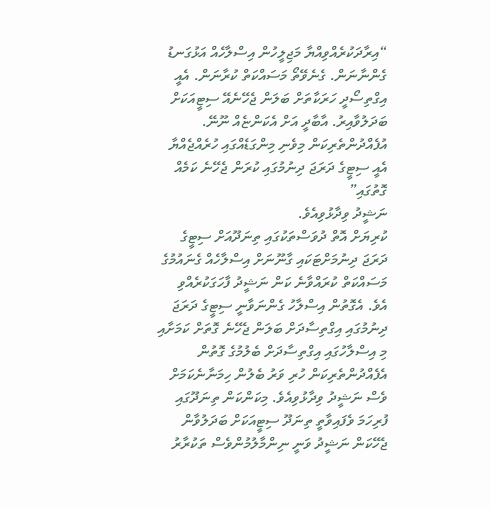“އިރާދަކުރެއްވިއްޔާ މަޖިލީހުން އިސްލާހެއް އަޅުގަނޑު ގެންނާނަން. ގެނެވޭތޯ މަސައްކަތް ކުރާނަން. އެއީ އިގްތިސޯދީ ހަރަކާތަށް ބަލަން ޖެހޭނެއޭ ސިޓީއަކަށް ބަދަލުވާއިރު. އާބާދީ އަށް އެކަންޏެއް ނޫނޭ. އުފެއްދުންތެރިކަން މިވެނި މިންގަޑެއްގައި ހުރެއްޖެއްޔާ އެއީ ސިޓީގެ ދަރަޖަ ދިނުމުގައި ކުރަން ޖެހޭނެ ކަމެއް ގޮތުގައި”
ނަޝީދު ވިދާޅުވިއެވެ.
ކުރިޔަށް އޮތް ދުވަސްތަކުގައި ތިނަދޫއަށް ސިޓީގެ ދަރަޖަ ދިނުމަށްޓަކައި ގާނޫނަށް އިސްލާހެއް ގެނައުމުގެ މަސައްކަތް ކުރައްވާނެ ކަން ނަޝީދު ފާހަގަކުރެއްވި އެވެ. އެގޮތުން އިސްލާހު ގެންނަވާނީ ސިޓީގެ ދަރަޖަ ދިނުމުގައި އިގްތިސާދަށް ބަލަން ޖެހޭނެ ގޮތަށް ކަމަށާއި މި އިސްލާހުގައި އިގްތިސާދަށް ބެލުމުގެ ގޮތުން އެފެއްދުންތެރިކަން ހުރި ވަރު ބެލުން ހިމަނާނެކަމަށް ވެސް ނަޝީދު ވިދާޅުވިއެވެ. މިކަންކަން ތިނަދޫގައި ފުރިހަމަ ވެފައިވާތީ ތިނަދޫ ސިޓީއަކަށް ބަދަލުވާން ޖެހޭކަން ނަޝީދު ވަނީ ނިންމާލުމުންވެސް ތަކުރާރު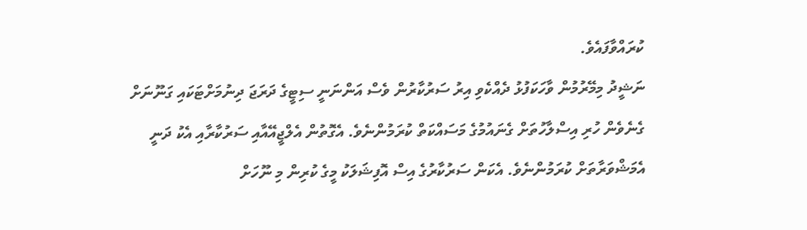ކުރައްވާފައެވެ.
ނަޝީދު މިމޭރުމުން ވާހަކަފުޅު ދެއްކެވި އިރު ސަރުކާރުން ވެސް އަންނަނީ ސިޓީގެ ދަރަޖަ ދިނުމަށްޓަކައި ގަނޫނަށް ގެނެވެން ހުރި އިސްލާހުތަށް ގެނައުމުގެ މަސައްކަތް ކުރަމުންނެވެ. އެގޮތުން އެލްޖީއޭއާއި ސަރުކާރާއި އެކު ދަނީ އެމަޝްވަރާތަށް ކުރަމުންނެވެ. އެކަން ސަރުކާރުގެ އިސް އޮފިޝަލަކު މީގެ ކުރިން މި ނޫހަށް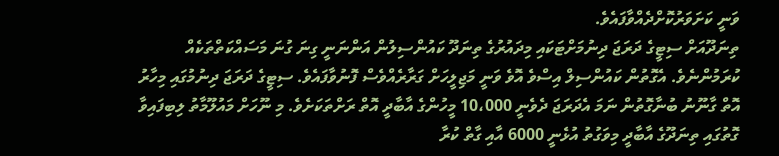ވަނީ ކަށަވަރުކޮށްދެއްވާފައެވެ.
ތިނަދޫއަށް ސިޓީގެ ދަރަޖަ ދިނުމަށްޓަކައި މިދައުރުގެ ތިނަދޫ ކައުންސިލުން އަންނަނީ ގިނަ ގުނަ މަސައްކަތްތަކެއް ކުރަމުންނެވެ. އެގޮތުން ކައުންސިލް އިސްވެ އޮވެ ވަނީ މަޖިލީހަށް ގަރާރެއްވެސް ފޮނުވާފައެވެ. ސިޓީގެ ދަރަޖަ ދިނުމުގައި މިހާރު އޮތް ގާނޫނު ބުނާގޮތުން ނަމަ އެދަރަޖަ ދެވެނީ 10،000 މީހުންގެ އާބާދީ އޮތް ރަށްތަކަށެވެ. މި ނޫހަށް މައުލޫމާތު ލިބިފައިވާ ގޮތުގައި ތިނަދޫގެ އާބާދީ މިވަގުތު އުޅެނީ 6000 އާއި ގާތް ކުރާ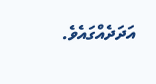އަދަދެއްގައެވެ.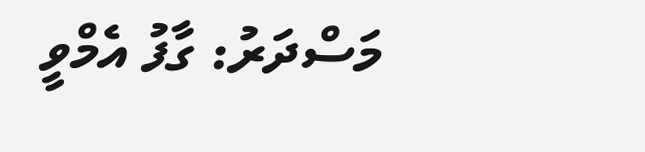މަސްދަރު: ގާފު އެމްވީ